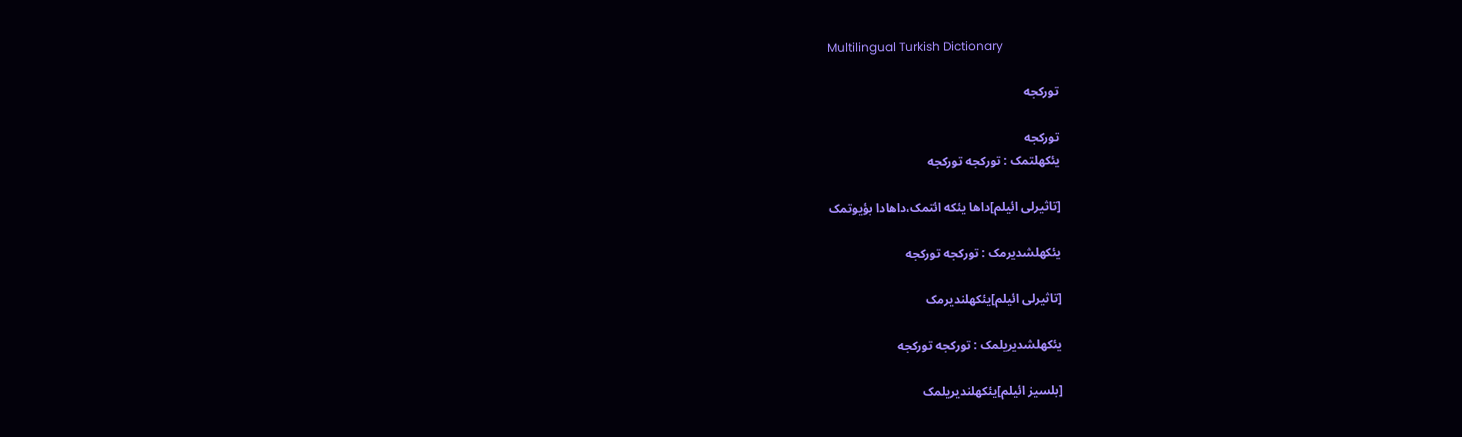Multilingual Turkish Dictionary

تورکجه

تورکجه
یئکهلتمک : تورکجه تورکجه

[تاثیرلی ائیلم]داها یئکه ائتمک،داهادا بؤیوتمک

یئکهلشدیرمک : تورکجه تورکجه

[تاثیرلی ائیلم]یئکهلندیرمک

یئکهلشدیریلمک : تورکجه تورکجه

[بلسیز ائیلم]یئکهلندیریلمک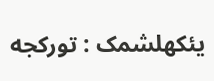یئکهلشمک : تورکجه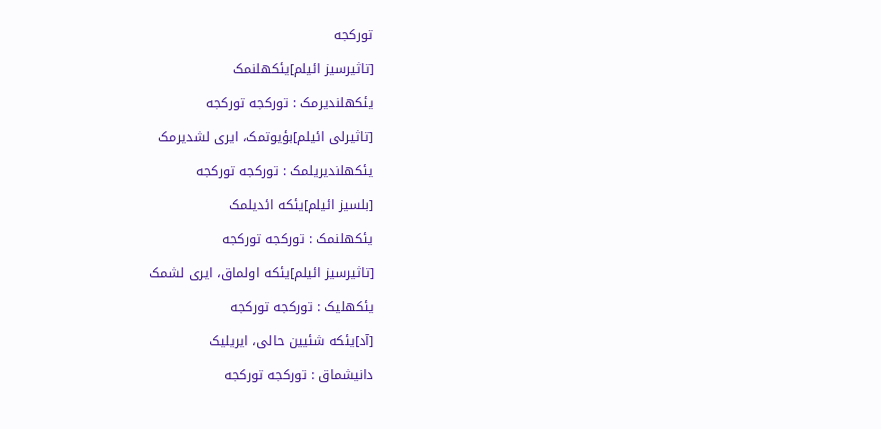تورکجه

[تاثیرسیز ائیلم]یئکهلنمک

یئکهلندیرمک : تورکجه تورکجه

[تاثیرلی ائیلم]بؤیوتمک، ایری لشدیرمک

یئکهلندیریلمک : تورکجه تورکجه

[بلسیز ائیلم]یئکه ائدیلمک

یئکهلنمک : تورکجه تورکجه

[تاثیرسیز ائیلم]یئکه اولماق، ایری لشمک

یئکهلیک : تورکجه تورکجه

[آد]یئکه شئیین حالی، ایریلیک

دانیشماق : تورکجه تورکجه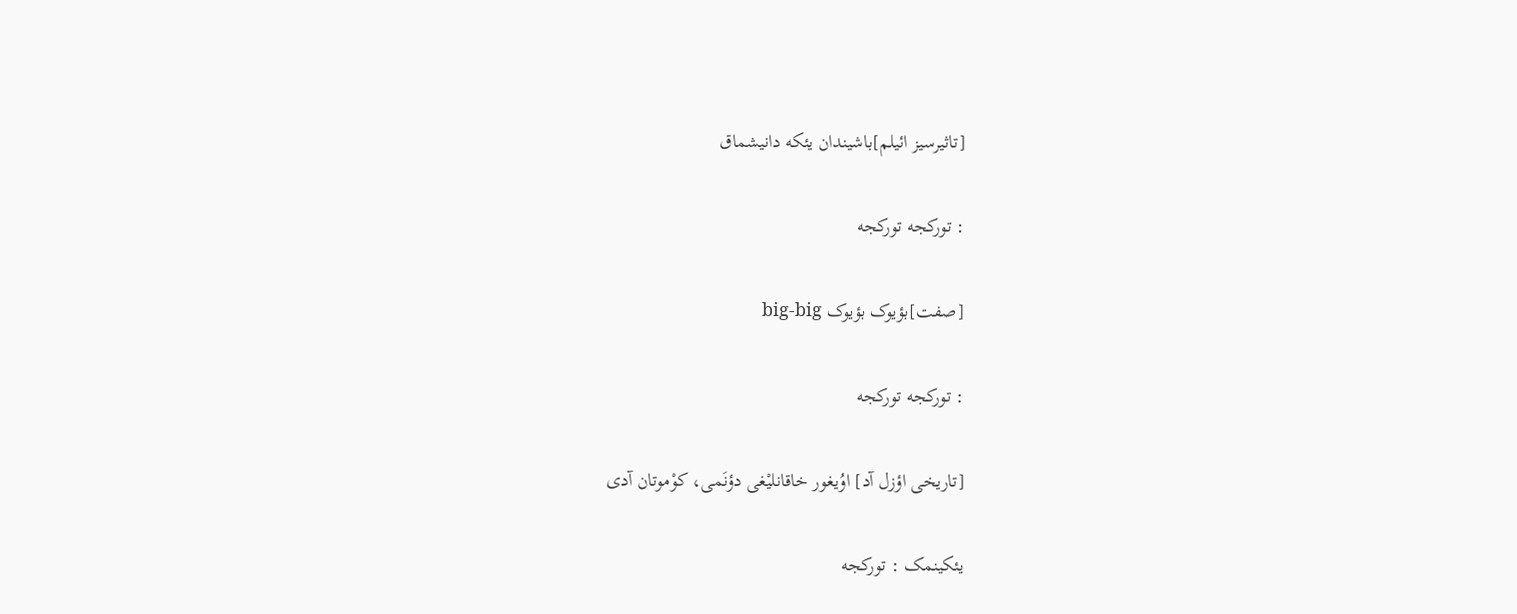[تاثیرسیز ائیلم]باشیندان یئکه دانیشماق

: تورکجه تورکجه

[صفت]بؤیوک بؤیوک big-big

: تورکجه تورکجه

[تاریخی اؤزل آد] اوُیغور خاقانلیْغی دؤنَمی، کوْموتان آدی

یئکینمک : تورکجه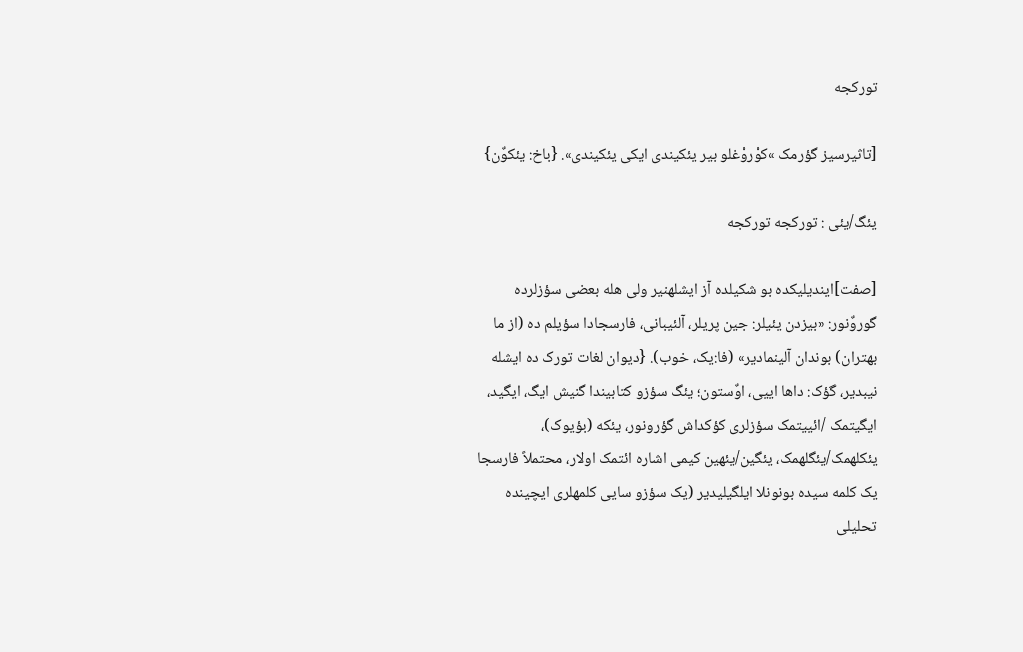تورکجه

[تاثیرسیز گؤرمک »کوْروْغلو بیر یئکیندی ایکی یئکیندی». {باخ: یئکوٌن}

یئگ/یئی : تورکجه تورکجه

[صفت]ایندیلیکده بو شکیلده آز ایشلهنیر ولی هله بعضی سؤزلرده گوروٌنور: «بیزدن یئیلر: جین پریلر، آلئیبانی، فارسجادا سؤیلم ده (از ما بهتران) بوندان آلینمادیر» (فا:یک، خوب). {دیوان لغات تورک ده ایشله نیبدیر، گؤک: داها اییی، اوٌستون؛ یئگ سؤزو کتابیندا گنیش ایگ، ایگید، ایگیتمک /ائییتمک سؤزلری کؤکداش گؤرونور، یئکه (بؤیوک)، یئکلهمک/یئگلهمک، یئگین/یئهین کیمی اشاره ائتمک اولار، محتملاً فارسجا یک کلمه سیده بونونلا ایلگیلیدیر (یک سؤزو سایی کلمهلری ایچینده تحلیلی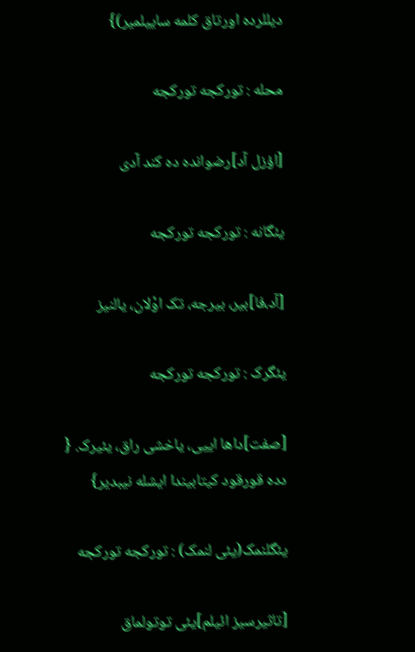دیللرده اورتاق کلمه ساییلمیر)}

محله : تورکجه تورکجه

[اؤزل آد]رضوانده ده کند آدی

یئگانه : تورکجه تورکجه

[آد،فا]بیر، بیرجه، تک اوْلان، یالنیز

یئگرک : تورکجه تورکجه

[صفت]داها اییی، یاخشی راق، یئیرک. { دده قورقود کیتابیندا ایشله نیبدیر}

یئگلنمک(یئی لنمک) : تورکجه تورکجه

[تاثیرسیز ائیلم]یئی توتولماق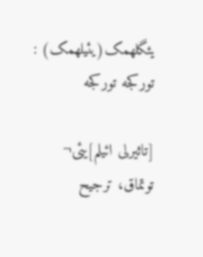یئگلهمک(یئیلهمک) : تورکجه تورکجه

[تاثیرلی ائیلم]یئی¬ توتماق، ترجیح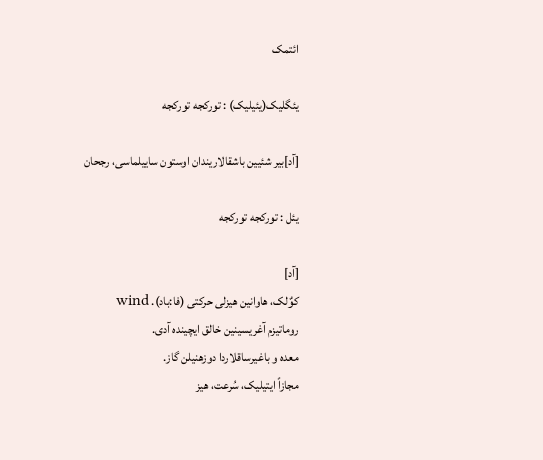ائتمک

یئگلیک(یئیلیک) : تورکجه تورکجه

[آد]بیر شئیین باشقالاریندان اوستون ساییلماسی، رجحان

یئل : تورکجه تورکجه

[آد]
کوٌلک، هاوانین هیزلی حرکتی (فا:باد). wind
روماتیزم آغریسینین خالق ایچینده آدی.
معده و باغیرساقلاردا دوزهنیلن گاز.
مجازاً ایتیلیک، سُرعت، هیز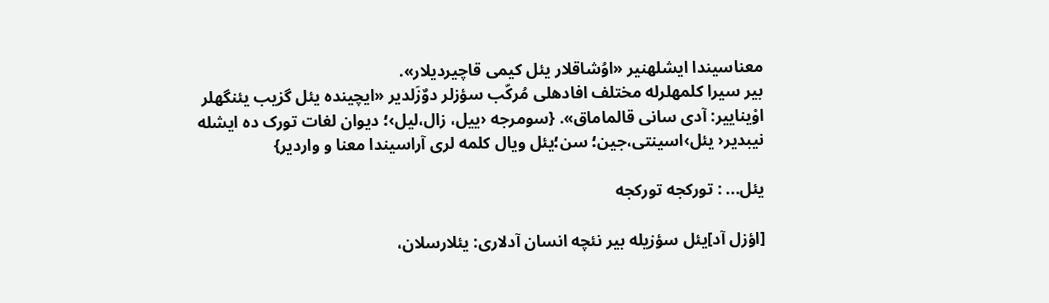معناسیندا ایشلهنیر «اوُشاقلار یئل کیمی قاچیردیلار».
بیر سیرا کلمهلرله مختلف افادهلی مُرکّب سؤزلر دوٌزَلدیر «ایچینده یئل گزیب یئنگهلر اوْیناییر: آدی سانی قالماماق». {سومرجه ‹ییل، زال،لیل›؛ دیوان لغات تورک ده ایشله نیبدیر‹ یئل›اسینتی،جین؛ سن؛یئل ویال کلمه لری آراسیندا معنا و واردیر}

یئل... : تورکجه تورکجه

[اؤزل آد]یئل سؤزیله بیر نئچه انسان آدلاری: یئلارسلان،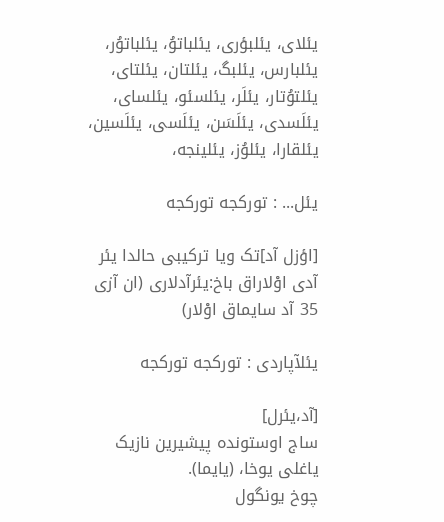یئلای، یئلبؤری، یئلباتوُ، یئلباتوُر، یئلبارس، یئلبگ، یئلتان، یئلتای، یئلتوُتار، یئلَر، یئلسئو، یئلسای، یئلَسدی، یئلَسَن، یئلَسی، یئلَسین، یئلقارا، یئلوُز، یئلینجه،

یئل... : تورکجه تورکجه

[اؤزل آد]تک ویا ترکیبی حالدا یئر آدی اوْلاراق باخ:یئرآدلاری (ان آزی 35 آد سایماق اوْلار)

یئلآپاردی : تورکجه تورکجه

[آد،یئرل]
ساج اوستونده پیشیرین نازیک یاغلی یوخا، (یایما).
چوخ یونگول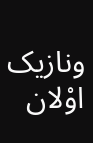ونازیک اوْلان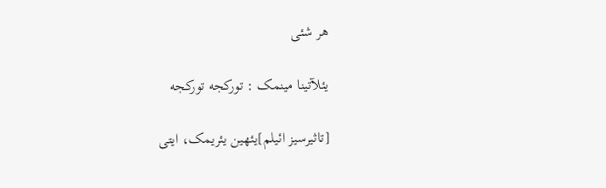هر شئی

یئلآتینا مینمک : تورکجه تورکجه

[تاثیرسیز ائیلم]یئهین یئریمک، ایتی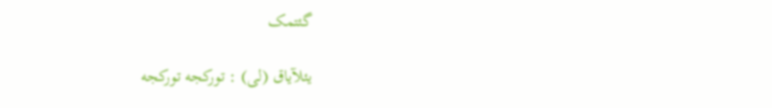گئتمک

یئلآیاق (لی) : تورکجه تورکجه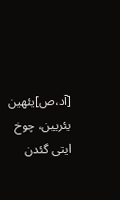[آد،ص]یئهین یئریین، چوخ ایتی گئدن